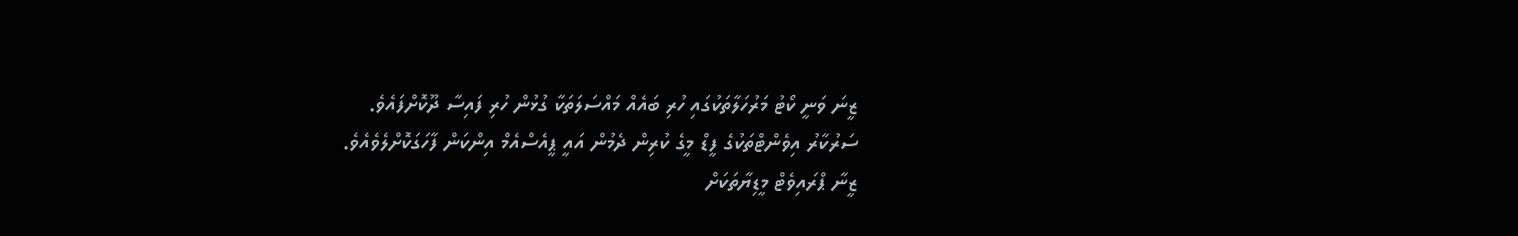ޒީނަ ވަނީ ކޯޓު މަރުހަލާތަކުގައި ހުރި ބައެއް މައްސަލަތަކާ ގުޅުން ހުރި ފައިސާ ދޫކޮށްފައެވެ.
ސަރުކާރު އިވެންޓްތަކުގެ ފީޑް މީގެ ކުރިން ދެމުން އައީ ޕީއެސްއެމް އިންކަން ފާހަގަކޮށްލެވެއެވެ.
ޒީނާ ޕްރައިވެޓް މީޑިޔާތަކަށް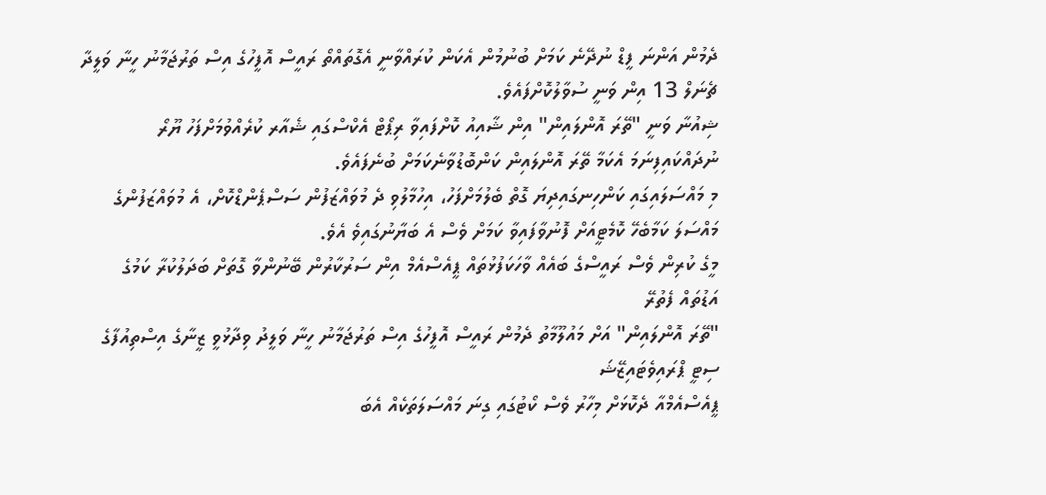ދެމުން އަންނަ ފީޑް ނުދޭނެ ކަމަށް ބުނުމުން އެކަން ކުރައްވާނީ އެގޮތައްތޯ ރައީސް އޮފީހުގެ އިސް ތަރުޖަމާނު ހީނާ ވަލީދާ ޗެނަލް 13 އިން ވަނީ ސުވާލުކޮށްފައެވެ.
ޝިއުނާ ވަނީ "ތޭރަ އޮންލައިން" އިން ޝާއިއު ކޮށްފައިވާ ރިޕޯޓް އެކްސްގައި ޝެއާރ ކުރެއްވުމަށްފަހު ޔޫރޯ ނުދައްކައިފިނަމަ އެކަމާ ތޭރަ އޮންލައިން ކަންބޮޑުވާނެކަމަށް ބުނެފައެވެ.
މި މައްސަލައިގައި ކަންހިނގައިދިޔަ ގޮތް ބެލުމަށްފަހު، އިހުމާލުވި ދެ މުވައްޒަފުން ސަސްޕެންޑްކޮށް، އެ މުވައްޒަފުންގެ މައްސަލަ ކަމާބެހޭ ކޮމެޓީއަށް ފޮނުވާފައިވާ ކަމަށް ވެސް އެ ބަޔާނުގައިވެ އެވެ.
މީގެ ކުރިން ވެސް ރައީސްގެ ބައެއް ވާހަކަފުޅުތައް ޕީއެސްއެމް އިން ސަރުކާރުން ބޭނުންވާ ގޮތަށް ބަދަލުކުރާ ކަމުގެ އަޑުތައް ފެތުރޭ
"ތޭރަ އޮންލައިން" އަށް މައުލޫމާތު ދެމުން ރައީސް އޮފީހުގެ އިސް ތަރުޖަމާނު ހީނާ ވަލީދު ވިދާޅުވީ ޒީނާގެ އިސްތިއުފާގެ ސިޓީ ޕްރައިވެޓައިޒޭޝަ
ޕީއެސްއެމްއާ ދެކޮޅަށް މިހާރު ވެސް ކޯޓުގައި ގިނަ މައްސަލަތަކެއް އެބަ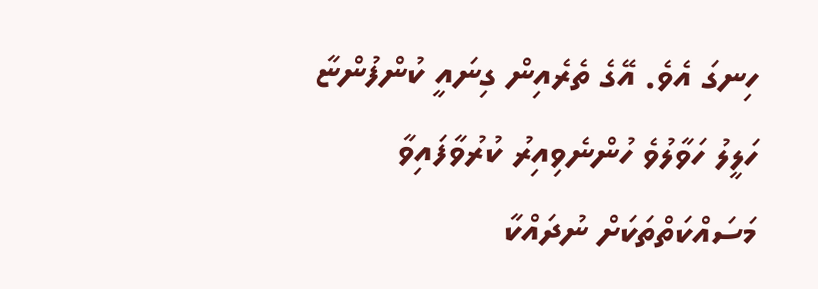ހިނގަ އެވެ. އޭގެ ތެރެއިން ގިނައީ ކުންފުންޏާ ހަލީލު ހަވާލުވެ ހުންނެވިއިރު ކުރުވާފައިވާ މަސައްކަތްތަކަށް ނުދައްކާ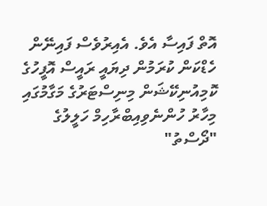އޮތް ފައިސާ އެވެ. އެއިރުވެސް ފައިނޭން ހެޑްކަން ކުރަމުން ދިޔައީ ރައީސް އޮފީހުގެ ކޮމިއުނިކޭޝަން މިނިސްޓަރުގެ މަގާމުގައި މިހާރު ހުންނެވިއިބްރާހިމް ހަލީލުގެ "ދޯސްތު"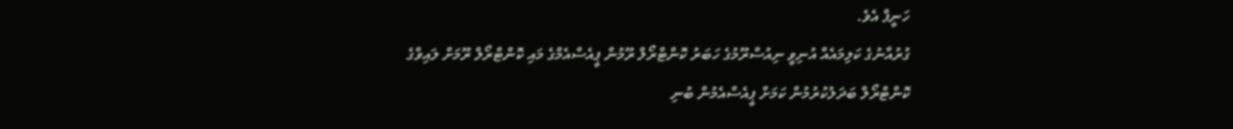ހަނީފް އެވެ.
ގުރުއާނުގެ ކަލިމައެއް އުނިވީ ނިއުސްރޫމުގެ ހަބަރު ކޮންޓްރޯލް ރޫމުން ޕީއެސްއެމްގެ މައި ކޮންޓްރޯލް ރޫމަށް ލައިވްގެ ކޮންޓްރޯލް ބަދަލުކުރުމުން ކަމަށް ޕީއެސްއެމުން ބުނި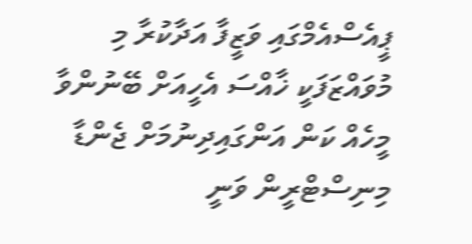ޕީއެސްއެމްގައި ވަޒީފާ އަދާކުރާ މި މުވައްޒަފަކީ ޚާއްސަ އެހީއަށް ބޭނުންވާ މީހެއް ކަން އަންގައިދިނުމަށް ޖެންޑާ މިނިސްޓްރީން ވަނީ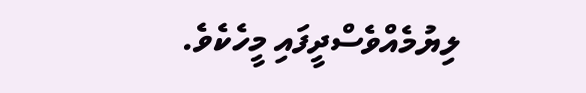ލިޔުމެއްވެސްދީފައި މީހެކެވެ.